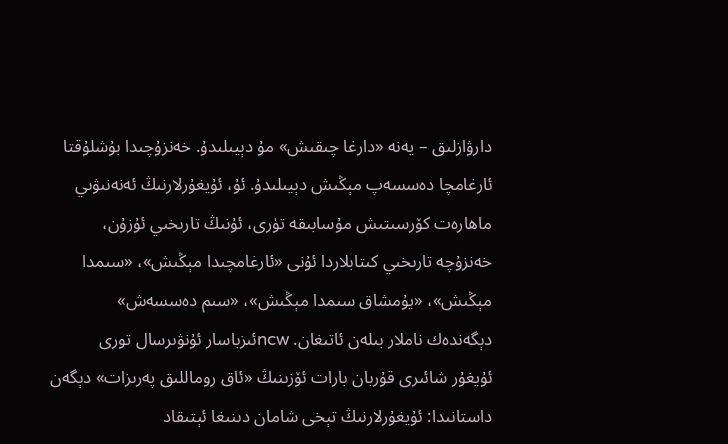دارۋازلىق – يەنە «دارغا چىقىش» مۇ دېيىلىدۇ. خەنزۇچىدا بۇشلۇقتا ئارغامچا دەسسەپ مېڭىش دېيىلىدۇ. ئۇ، ئۇيغۇرلارنىڭ ئەنەنىۋىي ماھارەت كۆرسىتىش مۇسابىقە تۈرى، ئۇنىڭ تارىخىي ئۇزۇن، خەنزۇچە تارىخىي كىتابلاردا ئۇنى «ئارغامچىدا مېڭىش»، «سىمدا مېڭىش»، «يۇمشاق سىمدا مېڭىش»، «سىم دەسسەش» دېگەندەك ناملار بىلەن ئاتىغان. ncwئىزباسار ئۇنۋىرسال تورى
ئۇيغۇر شائىرى قۇربان بارات ئۆزىنىڭ «ئاق روماللىق پەرىزات» دېگەن داستانىدا: ئۇيغۇرلارنىڭ تېخى شامان دىنىغا ئېتىقاد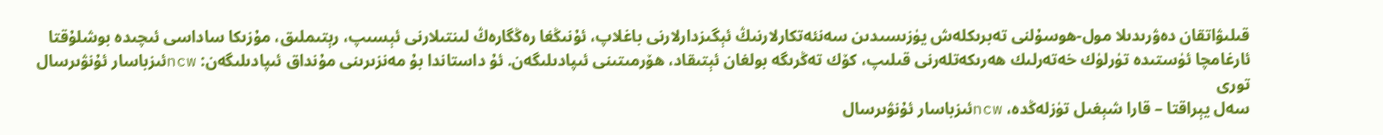قىلىۋاتقان دەۋرىدىلا مول-ھوسۇلنى تەبرىكلەش يۈزىسىدىن سەنئەتكارلارنىڭ ئېگىزدارلارنى باغلاپ، ئۇنىڭغا رەڭگارەڭ لىنتىلارنى ئېسىپ، رېتىملىق، مۇزىكا ساداسى ئىچىدە بوشلۇقتا ئارغامچا ئۈستىدە تۈرلۈك خەتەرلىك ھەرىكەتلەرنى قىلىپ، كۆك تەڭرىگە بولغان ئېتىقاد، ھۆرمىتىنى ئىپادىلىگەن. ئۇ داستاندا بۇ مەنزىرىنى مۇنداق ئىپادىلىگەن: ncwئىزباسار ئۇنۋىرسال تورى
سەل يېراقتا – قارا شېغىل تۈزلەڭدە، ncwئىزباسار ئۇنۋىرسال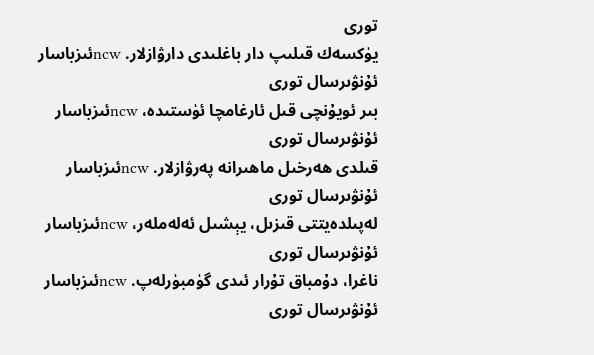تورى
يۈكسەك قىلىپ دار باغلىدى دارۋازلار. ncwئىزباسار ئۇنۋىرسال تورى
بىر ئويۇنچى قىل ئارغامچا ئۈستىدە، ncwئىزباسار ئۇنۋىرسال تورى
قىلدى ھەرخىل ماھىرانە پەرۋازلار. ncwئىزباسار ئۇنۋىرسال تورى
لەپىلدەيتتى قىزىل، يېشىل ئەلەملەر، ncwئىزباسار ئۇنۋىرسال تورى
ناغرا، دۇمباق تۇرار ئىدى گۈمبۈرلەپ. ncwئىزباسار ئۇنۋىرسال تورى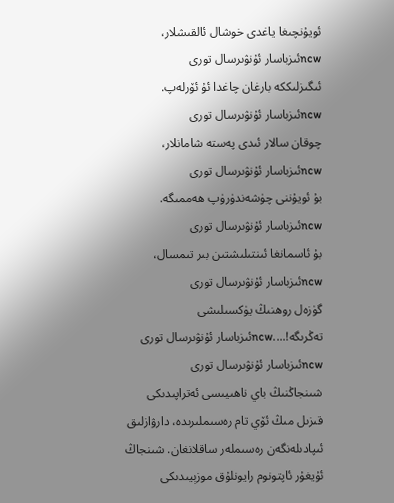ئويۇنچىغا ياغدى خوشال ئالقىشلار، ncwئىزباسار ئۇنۋىرسال تورى
ئىگىزلىككە بارغان چاغدا ئۇ ئۆرلەپ. ncwئىزباسار ئۇنۋىرسال تورى
چوقان سالار ئىدى پەستە شامانلار، ncwئىزباسار ئۇنۋىرسال تورى
بۇ ئويۇننى چۈشەندۈرۈپ ھەممىگە. ncwئىزباسار ئۇنۋىرسال تورى
بۇ ئاسمانغا ئىنتىلىشتىن بىر تىمسال، ncwئىزباسار ئۇنۋىرسال تورى
گۈزەل روھنىڭ يۈكسىلىشى تەڭرىگە!....ncwئىزباسار ئۇنۋىرسال تورى
ncwئىزباسار ئۇنۋىرسال تورى
شىنجاڭنىڭ باي ناھىيىسى ئەتراپىدىكى قىزىل مىڭ ئۆي تام رەسىملىرىدە، دارۋازلىق ئىپادىلەنگەن رەسىملەر ساقلانغان. شىنجاڭ ئۇيغۇر ئاپتونوم رايونلۇق موزېيىدىكى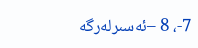7-، 8 –ئەسىرلەرگە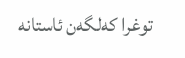توغرا كەلگەن ئاستانە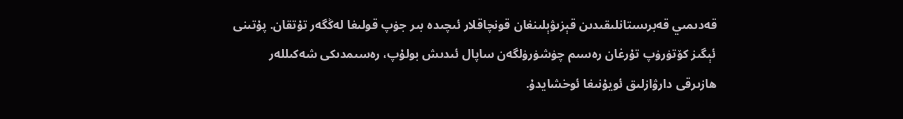قەدىمىي قەبرىستانلىقىدىن قېزىۋېلىنغان قونچاقلار ئىچىدە بىر جۈپ قولىغا لەڭگەر تۇتقان. پۇتىنى ئېگىز كۆتۈرۈپ تۇرغان رەسىم چۈشۈرۈلگەن ساپال ئىدىش بولۇپ، رەسىمدىكى شەكىللەر ھازىرقى دارۋازلىق ئويۇنىغا ئوخشايدۇ.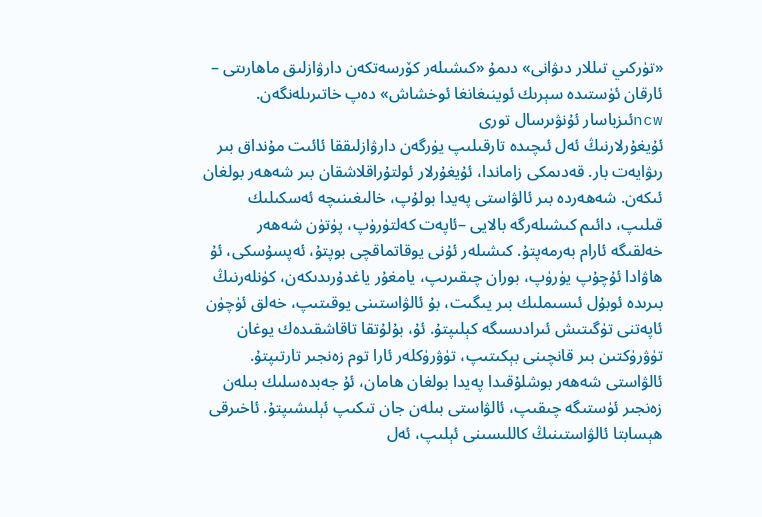«تۈركىي تىللار دىۋانى» دىمۇ «كىشىلەر كۆرسەتكەن دارۋازلىق ماھارىتى – ئارقان ئۈستىدە سېرىك ئوينىغانغا ئوخشاش» دەپ خاتىرىلەنگەن. ncwئىزباسار ئۇنۋىرسال تورى
ئۇيغۇرلارنىڭ ئەل ئىچىدە تارقىلىپ يۈرگەن دارۋازلىققا ئائىت مۇنداق بىر رىۋايەت بار. قەدىمكى زاماندا، ئۇيغۇرلار ئولتۇراقلاشقان بىر شەھەر بولغان ئىكەن. شەھەردە بىر ئالۋاستى پەيدا بولۇپ، خالىغىنىچە ئەسكىلىك قىلىپ، دائىم كىشىلەرگە بالايى –ئاپەت كەلتۈرۈپ، پۈتۈن شەھەر خەلقىگە ئارام بەرمەپتۇ. كىشىلەر ئۇنى يوقاتماقچى بوپتۇ، ئەپسۇسكى، ئۇ ھاۋادا ئۇچۇپ يۈرۈپ، بوران چىقىرىپ، يامغۇر ياغدۇرىدىكەن، كۈنلەرنىڭ بىرىدە ئوبۇل ئىسىملىك بىر يىگىت، بۇ ئالۋاستىنى يوقىتىپ، خەلق ئۈچۈن ئاپەتنى تۈگىتىش ئىرادىسىگە كېلىپتۇ. ئۇ، بۇلۇتقا تاقاشقىدەك يوغان تۈۋرۈكتىن بىر قانچىنى بېكىتىپ، تۈۋرۈكلەر ئارا توم زەنجىر تارتىپتۇ. ئالۋاستى شەھەر بوشلۇقىدا پەيدا بولغان ھامان، ئۇ جەبدەسلىك بىلەن زەنجىر ئۈستىگە چىقىپ، ئالۋاستى بىلەن جان تىكىپ ئېلىشىپتۇ. ئاخىرقى ھېسابتا ئالۋاستىنىڭ كاللىسىنى ئېلىپ، ئەل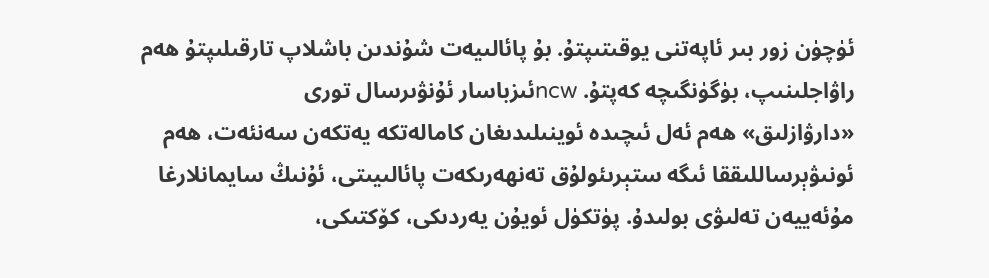ئۈچۈن زور بىر ئاپەتنى يوقىتىپتۇ. بۇ پائالىيەت شۇندىن باشلاپ تارقىلىپتۇ ھەم راۋاجلىنىپ، بۈگۈنگىچە كەپتۇ. ncwئىزباسار ئۇنۋىرسال تورى
«دارۋازلىق» ھەم ئەل ئىچىدە ئوينىلىدىغان كامالەتكە يەتكەن سەنئەت، ھەم ئونىۋېرساللىققا ئىگە ستېرىئولۇق تەنھەرىكەت پائالىيىتى، ئۇنىڭ سايمانلارغا مۇئەييەن تەلىۋى بولىدۇ. پۈتكۈل ئويۇن يەردىكى، كۆكتىكى،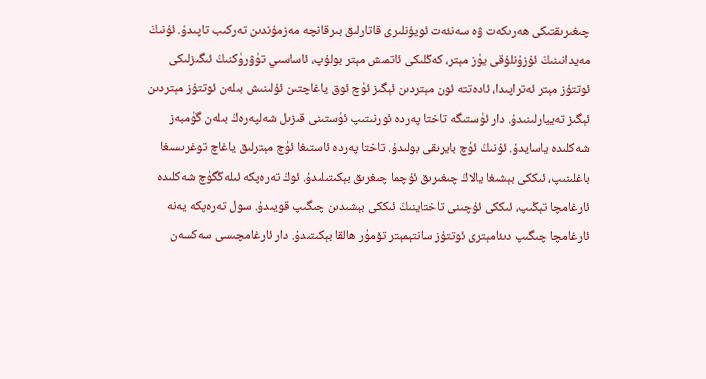چىغىرىقتىكى ھەرىكەت ۋە سەنئەت ئويۇنلىرى قاتارلىق بىرقانچە مەزمۇندىن تەركىب تاپىدۇ. ئۇنىڭ مەيدانىنىڭ ئۇزۇنلۇقى يۈز مېتر، كەڭلىكى ئاتمىش مېتر بولۇپ، ئاساسىي تۈۋرۈكنىڭ ئىگىزلىكى ئوتتۇز مېتر ئەتراپىدا، ئادەتتە ئون مېتردىن ئېگىز ئۈچ ئوق ياغاچتىن ئۇلىنىش بىلەن ئوتتۇز مېتردىن ئېگىز تەييارلىنىدۇ. دار ئۈستىگە تاختا پەردە ئورنىتىپ ئۈستىنى قىزىل شەلپەرەڭ بىلەن گۈمبەز شەكلىدە ياسايدۇ. ئۇنىڭ ئۈچ بايرىقى بولىدۇ. تاختا پەردە ئاستىغا ئۈچ مېترلىق ياغاچ توغرىسىغا باغلىنىپ، ئىككى بېشىغا يالاڭ چىغىرىق ئۇچما چىغرىق بېكىتىلىدۇ. ئوڭ تەرەپكە ئىلەڭگۈچ شەكلىدە ئارغامچا تېڭىپ، ئىككى ئۇچىنى تاختاينىڭ ئىككى بېشىدىن چىگىپ قويىدۇ. سول تەرەپكە يەنە ئارغامچا چىگىپ دىئامېترى ئوتتۇز سانتېمېتر تۆمۈر ھالقا بېكىتىدۇ. دار ئارغامچىسى سەكسەن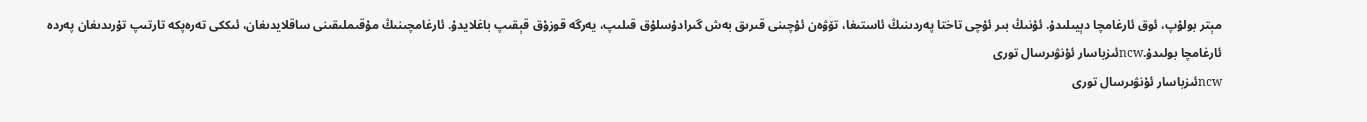مېتر بولۇپ، ئوق ئارغامچا دېيىلىدۇ. ئۇنىڭ بىر ئۇچى تاختا پەردىنىڭ ئاستىغا، تۆۋەن ئۇچىنى قىرىق بەش گىرادۇسلۇق قىلىپ، يەرگە قوزۇق قېقىپ باغلايدۇ. ئارغامچىنىڭ مۇقىملىقىنى ساقلايدىغان، ئىككى تەرەپكە تارتىپ تۇرىدىغان پەردە ئارغامچا بولىدۇ.ncwئىزباسار ئۇنۋىرسال تورى
ncwئىزباسار ئۇنۋىرسال تورى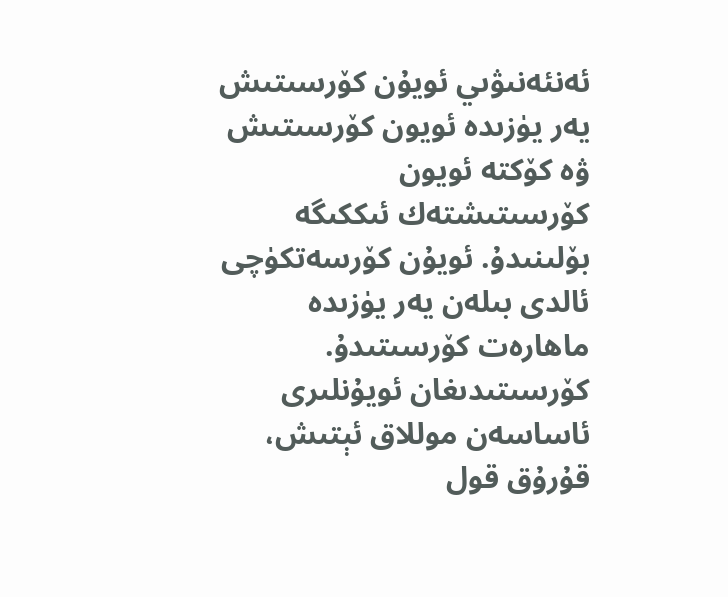ئەنئەنىۋىي ئويۇن كۆرسىتىش يەر يۈزىدە ئويون كۆرسىتىش ۋە كۆكتە ئويون كۆرسىتىشتەك ئىككىگە بۆلىنىدۇ. ئويۇن كۆرسەتكۈچى ئالدى بىلەن يەر يۈزىدە ماھارەت كۆرسىتىدۇ. كۆرسىتىدىغان ئويۇنلىرى ئاساسەن موللاق ئېتىش، قۇرۇق قول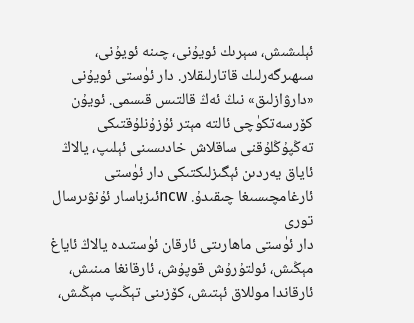ئېلىشىش، سېرىك ئويۇنى، چىنە ئويۇنى، سىھىرگەرلىك قاتارلىقلار. دار ئۈستى ئويۇنى «دارۋازلىق» نىڭ ئەڭ قالتىس قىسمى. ئويۇن كۆرسەتكۈچى ئالتە مېتر ئۇزۇنلۇقتىكى تەڭپۇڭلۇقنى ساقلاش خادىسىنى ئېلىپ، يالاڭ ئاياق يەردىن ئېگىزلىكتىكى دار ئۈستى ئارغامچىسىغا چىقىدۇ. ncwئىزباسار ئۇنۋىرسال تورى
دار ئۈستى ماھارىتى ئارقان ئۈستىدە يالاڭ ئاياغ مېڭىش، ئولتۇرۇش قوپۇش، ئارقانغا مىنىش، ئارقاندا موللاق ئېتىش، كۆزىنى تېڭىپ مېڭىش،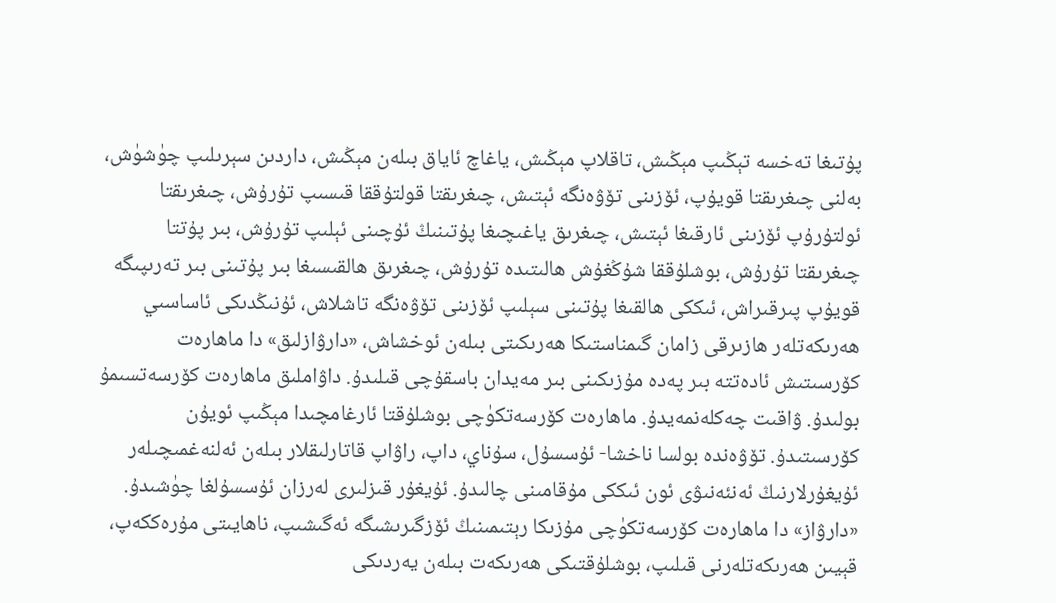پۇتىغا تەخسە تېڭىپ مېڭىش، تاقلاپ مېڭىش، ياغاچ ئاياق بىلەن مېڭىش، داردىن سېرىلىپ چۈشۈش، بەلنى چىغرىقتا قويۇپ، ئۆزىنى تۆۋەنگە ئېتىش، چىغرىقتا قولتۇققا قىسىپ تۇرۇش، چىغرىقتا ئولتۇرۇپ ئۆزىنى ئارقىغا ئېتىش، چىغرىق ياغىچىغا پۇتىنىڭ ئۇچىنى ئېلىپ تۇرۇش، بىر پۇتتا چىغرىقتا تۇرۇش، بوشلۇققا شۇڭغۇش ھالىتىدە تۇرۇش، چىغرىق ھالقىسىغا بىر پۇتىنى بىر تەرىپىگە قويۇپ پىرقىراش، ئىككى ھالقىغا پۇتىنى سېلىپ ئۆزىنى تۆۋەنگە تاشلاش، ئۇنىڭدىكى ئاساسىي ھەرىكەتلەر ھازىرقى زامان گىمناستىكا ھەرىكىتى بىلەن ئوخشاش، «دارۋازلىق» دا ماھارەت كۆرسىتىش ئادەتتە بىر پەدە مۇزىكىنى بىر مەيدان باسقۇچى قىلىدۇ. داۋاملىق ماھارەت كۆرسەتسىمۇ بولىدۇ. ۋاقىت چەكلەنمەيدۇ. ماھارەت كۆرسەتكۈچى بوشلۇقتا ئارغامچىدا مېڭىپ ئويۇن كۆرسىتىدۇ. تۆۋەندە بولسا ناخشا- ئۇسسۇل، سۇناي، داپ، راۋاپ قاتارلىقلار بىلەن ئەلنەغمىچىلەر ئۇيغۇرلارنىڭ ئەنئەنىۋى ئون ئىككى مۇقامىنى چالىدۇ. ئۇيغۇر قىزلىرى لەرزان ئۇسسۇلغا چۈشىدۇ. «دارۋاز» دا ماھارەت كۆرسەتكۈچى مۇزىكا رېتىمىنىڭ ئۆزگىرىشىگە ئەگىشىپ، ناھايىتى مۇرەككەپ، قېيىن ھەرىكەتلەرنى قىلىپ، بوشلۇقتىكى ھەرىكەت بىلەن يەردىكى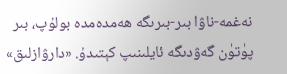نەغمە-ناۋا بىر-بىرىگە ھەمدەمدە بولۇپ، بىر پۈتۈن گەۋدىگە ئايلىنىپ كېتىدۇ. «دارۋازلىق»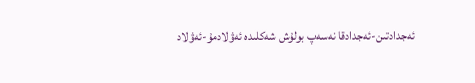ئەجدادتىن-ئەجدادقا نەسەپ بولۇش شەكلىدە ئەۋلادمۇ-ئەۋلاد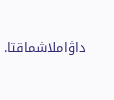داۋاملاشماقتا.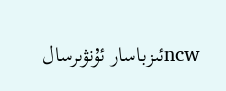ncwئىزباسار ئۇنۋىرسال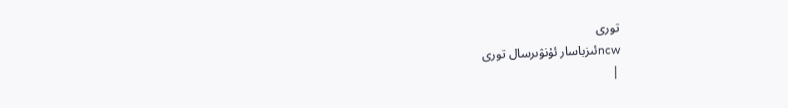تورى
ncwئىزباسار ئۇنۋىرسال تورى
|